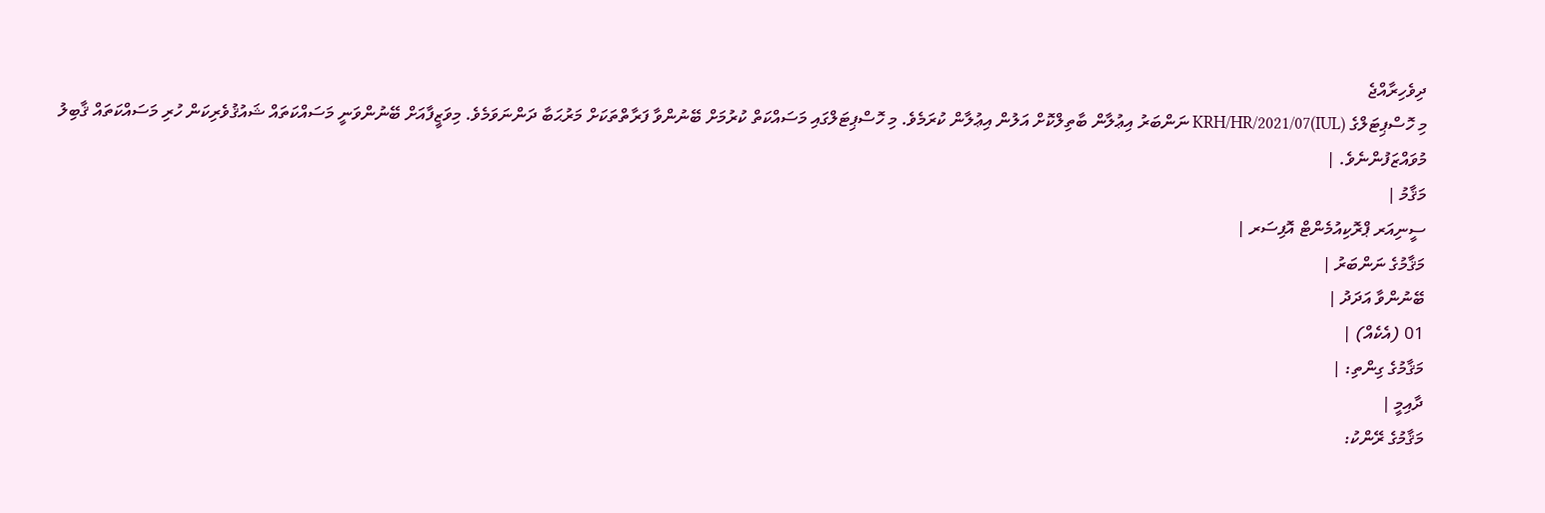ދިވެހިރާއްޖެ
މި ހޮސްޕިޓަލްގެ (IUL)KRH/HR/2021/07 ނަންބަރު އިޢުލާން ބާތިލްކޮށް އަލުން އިޢުލާން ކުރަމެވެ. މި ހޮސްޕިޓަލްގައި މަސައްކަތް ކުރުމަށް ބޭނުންވާ ފަރާތްތަކަށް މަރުޙަބާ ދަންނަވަމެވެ. މިވަޒީފާއަށް ބޭނުންވަނީ މަސައްކަތައް ޝައުޤުވެރިކަން ހުރި މަސައްކަތައް ޤާބިލު މުވައްޒަފުންނެވެ. |
މަޤާމު |
ސީނިއަރ ޕްރޮކިއުމެންޓް އޮފިސަރ |
މަޤާމުގެ ނަންބަރު |
ބޭނުންވާ އަދަދު |
01 (އެކެއް) |
މަޤާމުގެ ގިންތި: |
ދާއިމީ |
މަޤާމުގެ ރޭންކު: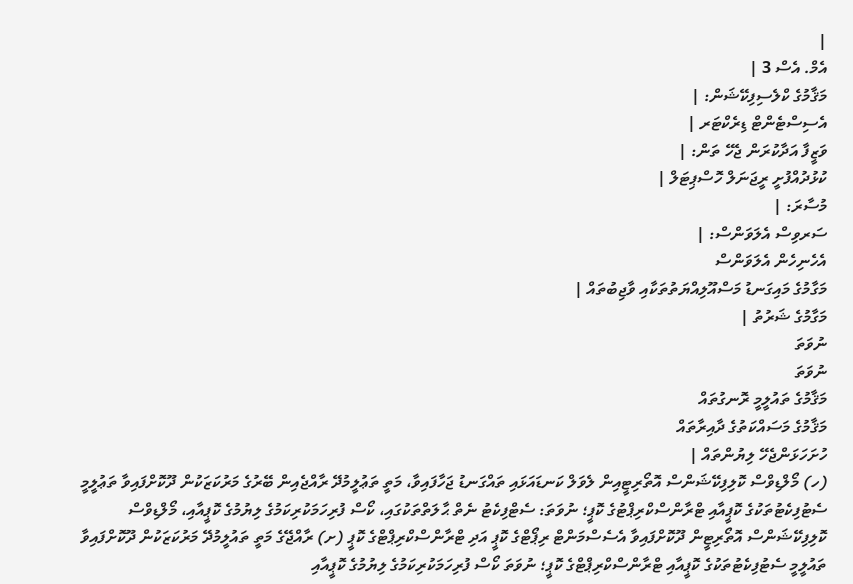|
އެމް. އެސް 3 |
މަޤާމުގެ ކްލެސިފިކޭޝަން: |
އެސިސްޓެންޓް ޑިރެކްޓަރ |
ވަޒީފާ އަދާކުރަން ޖެހޭ ތަން: |
ކުޅުދުއްފުށީ ރީޖަނަލް ހޮސްޕިޓަލް |
މުސާރަ: |
ސަރވިސް އެލަވަންސް: |
އެހެނިހެން އެލަވަންސް
މަގާމުގެ މައިގަނޑު މަސްއޫލިއްޔަތުތަކާއި ވާޖިބުތައް |
މަގާމުގެ ޝަރުތު |
ނުވަތަ
ނުވަތަ
މަޤާމުގެ ތައުލީމީ ރޮނގުތައް
މަޤާމުގެ މަސައްކަތުގެ ދާއިރާތައް
ހުށަހަޅަންޖެހޭ ލިޔުންތައް |
(ހ) މޯލްޑިވްސް ކޮލިފިކޭޝަންސް އޮތޯރިޓީއިން ލެވަލް ކަނޑައަޅައި ތައްގަނޑު ޖަހާފައިވާ، މަތީ ތަޢުލީމުދޭ ރާއްޖެއިން ބޭރުގެ މަރުކަޒަކުން ދޫކޮށްފައިވާ ތަޢުލީމީ ސެޓުފިކެޓުތަކުގެ ކޮޕީއާއި ޓްރާންސްކްރިޕްޓުގެ ކޮޕީ؛ ނުވަތަ: ސެޓްފިކެޓު ނެތް ޙާލަތްތަކުގައި، ކޯސް ފުރިހަމަކުރިކަމުގެ ލިޔުމުގެ ކޮޕީއާއި، މޯލްޑިވްސް ކޮލިފިކޭޝަންސް އޮތޯރިޓީން ދޫކޮށްފައިވާ އެސެސްމަންޓް ރިޕޯޓްގެ ކޮޕީ އަދި ޓްރާންސްކްރިޕްޓްގެ ކޮޕީ (ށ) ރާއްޖޭގެ މަތީ ތައުލީމުދޭ މަރުކަޒަކުން ދޫކޮށްފައިވާ ތައުލީމީ ސެޓުފިކެޓުތަކުގެ ކޮޕީއާއި ޓްރާންސްކްރިޕްޓްގެ ކޮޕީ؛ ނުވަތަ ކޯސް ފުރިހަމަކުރިކަމުގެ ލިޔުމުގެ ކޮޕީއާއި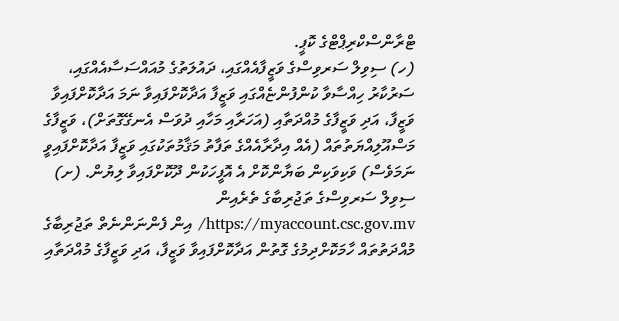ޓްރާންސްކްރިޕްޓްގެ ކޮޕީ.
(ހ) ސިވިލް ސަރވިސްގެ ވަޒީފާއެއްގައި، ދައުލަތުގެ މުއައްސަސާއެއްގައި، ސަރުކާރު ހިއްސާވާ ކުންފުންޏެއްގައި ވަޒީފާ އަދާކޮށްފައިވާ ނަމަ އަދާކޮށްފައިވާ ވަޒީފާ، އަދި ވަޒީފާގެ މުއްދަތާއި (އަހަރާއި މަހާއި ދުވަސް އެނގޭގޮތަށް)، ވަޒީފާގެ މަސްއޫލިއްޔަތުތައް (އެއް އިދާރާއެއްގެ ތަފާތު މަޤާމުތަކުގައި ވަޒީފާ އަދާކޮށްފައިވީ ނަމަވެސް) ވަކިވަކިން ބަޔާންކޮށް އެ އޮފީހަކުން ދޫކޮށްފައިވާ ލިޔުން. (ށ) ސިވިލް ސަރވިސްގެ ތަޖުރިބާގެ ތެރެއިން https://myaccount.csc.gov.mv/ އިން ފެންނަންނެތް ތަޖުރިބާގެ މުއްދަތުތައް ހާމަކޮށްދިމުގެ ގޮތުން އަދާކޮށްފައިވާ ވަޒީފާ، އަދި ވަޒީފާގެ މުއްދަތާއި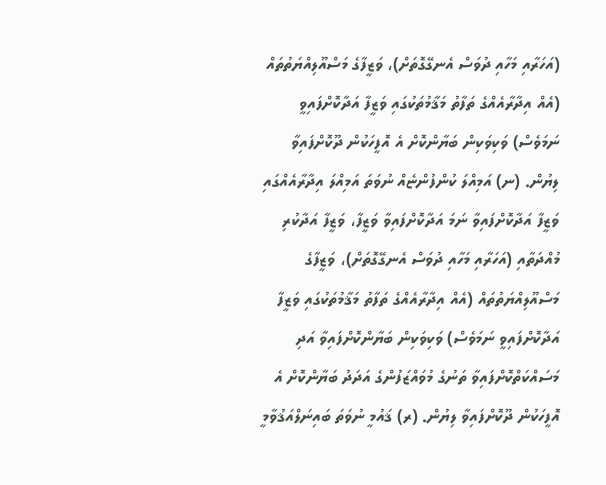(އަހަރާއި މަހާއި ދުވަސް އެނގޭގޮތަށް)، ވަޒީފާގެ މަސްއޫލިއްޔަތުތައް (އެއް އިދާރާއެއްގެ ތަފާތު މަޤާމުތަކުގައި ވަޒީފާ އަދާކޮށްފައިވީ ނަމަވެސް) ވަކިވަކިން ބަޔާންކޮށް އެ އޮފީހަކުން ދޫކޮށްފައިވާ ލިޔުން. (ނ) އަމިއްލަ ކުންފުންޏެއް ނުވަތަ އަމިއްލަ އިދާރާއެއްގައި ވަޒީފާ އަދާކޮށްފައިވާ ނަމަ އަދާކޮށްފައިވާ ވަޒީފާ، ވަޒީފާ އަދާކުރި މުއްދަތާއި (އަހަރާއި މަހާއި ދުވަސް އެނގޭގޮތަށް)، ވަޒީފާގެ މަސްއޫލިއްޔަތުތައް (އެއް އިދާރާއެއްގެ ތަފާތު މަޤާމުތަކުގައި ވަޒީފާ އަދާކޮށްފައިވީ ނަމަވެސް) ވަކިވަކިން ބަޔާންކޮށްފައިވާ އަދި މަސައްކަތްކޮށްފައިވާ ތަނުގެ މުވައްޒަފުންގެ އަދަދު ބަޔާންކޮށް އެ އޮފީހަކުން ދޫކޮށްފައިވާ ލިޔުން. (ރ) ޤައުމީ ނުވަތަ ބައިނަލްއަޤުވާމީ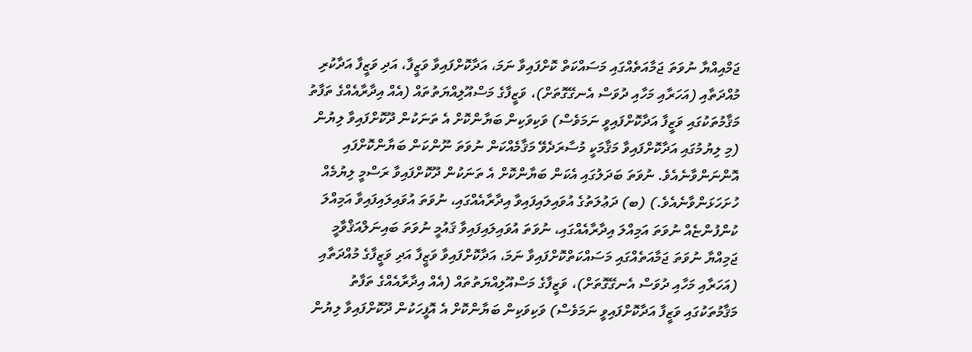ޖަމްއިއްޔާ ނުވަތަ ޖަމާއަތެއްގައި މަސައްކަތް ކޮށްފައިވާ ނަމަ، އަދާކޮށްފައިވާ ވަޒީފާ، އަދި ވަޒީފާ އަދާކުރި މުއްދަތާއި (އަހަރާއި މަހާއި ދުވަސް އެނގޭގޮތަށް)، ވަޒީފާގެ މަސްއޫލިއްޔަތުތައް (އެއް އިދާރާއެއްގެ ތަފާތު މަޤާމުތަކުގައި ވަޒީފާ އަދާކޮށްފައިވީ ނަމަވެސް) ވަކިވަކިން ބަޔާންކޮށް އެ ތަނަކުން ދޫކޮށްފައިވާ ލިޔުން (މި ލިޔުމުގައި އަދާކޮށްފައިވާ މަޤާމަކީ މުސާރަދެވޭ މަޤާމެއްކަން ނުވަތަ ނޫންކަން ބަޔާންކޮށްފައި އޮންނަންވާނެއެވެ. ނުވަތަ ބަދަލުގައި އެކަން ބަޔާންކޮށް އެ ތަނަކުން ދޫކޮށްފައިވާ ރަސްމީ ލިޔުމެއް ހުށަހަޅަންވާނެއެވެ.) (ބ) ދަޢުލަތުގެ އުވައިލައިފައިވާ އިދާރާއެއްގައި، ނުވަތަ އުވައިލައިފައިވާ އަމިއްލަ ކުންފުންޏެއް ނުވަތަ އަމިއްލަ އިދާރާއެއްގައި، ނުވަތަ އުވައިލައިފައިވާ ޤައުމީ ނުވަތަ ބައިނަލްއަޤްވާމީ ޖަމިއްޔާ ނުވަތަ ޖަމާއަތެއްގައި މަސައްކަތްކޮށްފައިވާ ނަމަ، އަދާކޮށްފައިވާ ވަޒީފާ އަދި ވަޒީފާގެ މުއްދަތާއި (އަހަރާއި މަހާއި ދުވަސް އެނގޭގޮތަށް)، ވަޒީފާގެ މަސްއޫލިއްޔަތުތައް (އެއް އިދާރާއެއްގެ ތަފާތު މަޤާމުތަކުގައި ވަޒީފާ އަދާކޮށްފައިވީ ނަމަވެސް) ވަކިވަކިން ބަޔާންކޮށް އެ އޮފީހަކުން ދޫކޮށްފައިވާ ލިޔުން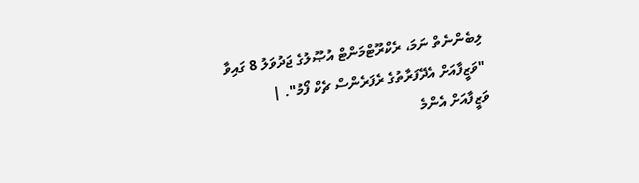ލިބެންނެތް ނަމަ، ރެކްރޫޓްމަންޓް އުޞޫލުގެ ޖަދުވަލު 8 ގައިވާ "ވަޒީފާއަށް އެދޭފަރާތުގެ ރެފަރެންސް ޗެކް ފޯމު". |
ވަޒީފާއަށް އެންމެ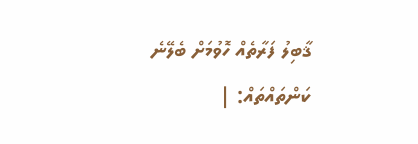ޤާބިލު ފަރާތެއް ހޮވުމަށް ބެލޭނެ ކަންތައްތައް: |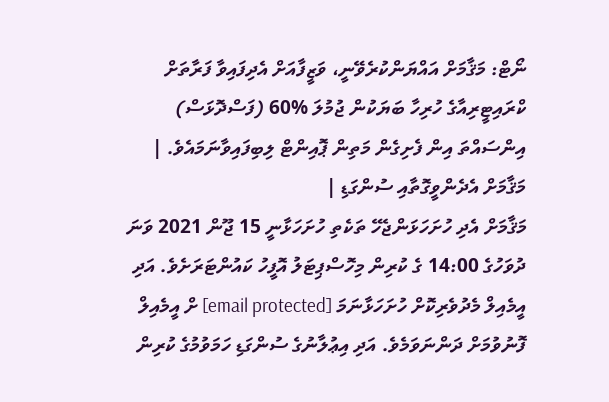ނޯޓް: މަޤާމަށް އައްޔަންކުރެވޭނީ، ވަޒީފާއަށް އެދިފައިވާ ފަރާތަށް ކްރައިޓީރިއާގެ ހުރިހާ ބަޔަކުން ޖުމުލަ %60 (ފަސްދޮޅަސް) އިންސައްތަ އިން ފެށިގެން މަތިން ޕޮއިންޓް ލިބިފައިވާނަމައެވެ. |
މަޤާމަށް އެދެންވީގޮތާއި ސުންގަޑި |
މަޤާމަށް އެދި ހުށަހަޅަންޖެހޭ ތަކެތި ހުށަހަޅާނީ 15 ޖޫން 2021 ވަނަ ދުވަހުގެ 14:00 ގެ ކުރިން މިހޮސްޕިޓަލު އޮފީހު ކައުންޓަރަށެވެ. އަދި އީމެއިލް މެދުވެރިކޮށް ހުށަހަޅާނަމަ [email protected] ށް އީމެއިލް ފޮނުވުމަށް ދަންނަވަމެވެ. އަދި އިޢުލާނުގެ ސުންގަޑި ހަމަވުމުގެ ކުރިން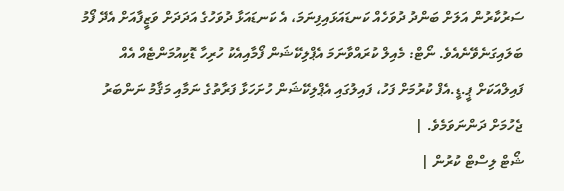ސަރުކާރުން އަލަށް ބަންދު ދުވަހެއް ކަނޑައަޅައިފިނަމަ، އެ ކަނޑައަޅާ ދުވަހުގެ އަދަދަށް ވަޒީފާއަށް އެދޭ ފޯމު ބަލައިގަނެވޭނެއެވެ. ނޯޓް: މެއިލް ކުރައްވާނަމަ އެޕްލިކޭޝަން ފޯމާއިއެކު ހުރިހާ ޑޮކިއުމަންޓެއް އެއް ފައިލްއަކަށް ޕީ.ޑީ.އެފް ކުރުމަށް ފަހު، ފައިލުގައި އެޕްލިކޭޝަން ހުށަހަޅާ ފަރާތުގެ ނަމާއި މަޤާމު ނަންބަރު ޖެހުމަށް ދަންނަވަމެވެ. |
ޝޯޓް ލިސްޓް ކުރުން |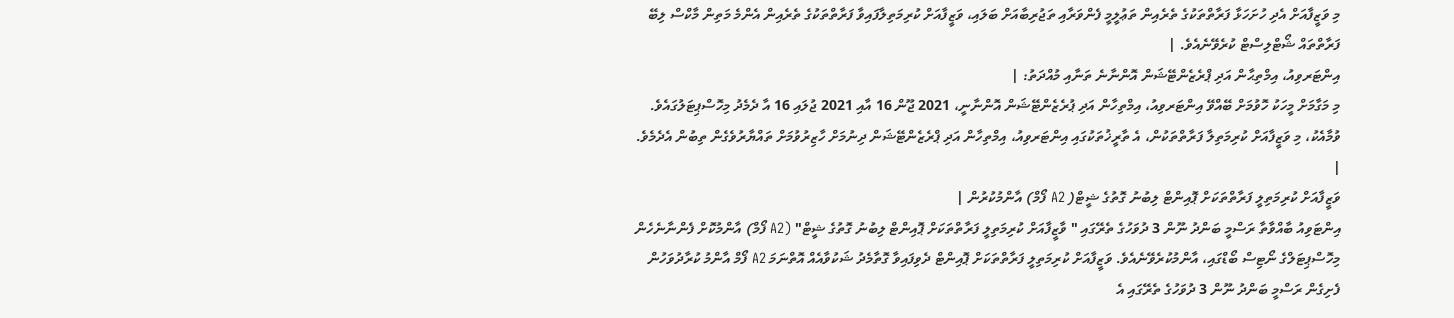މި ވަޒީފާއަށް އެދި ހުށަހަޅާ ފަރާތްތަކުގެ ތެރެއިން ތަޢުލީމީ ފެންވަރާއި ތަޖުރިބާއަށް ބަލައި، ވަޒީފާއަށް ކުރިމަތިލާފައިވާ ފަރާތްތަކުގެ ތެރެއިން އެންމެ މަތިން މާކްސް ލިބޭ ފަރާތްތައް ޝޯޓްލިސްޓް ކުރެވޭނެއެވެ. |
އިންޓަރވިއު، އިމްތިޙާން އަދި ޕްރެޒެންޓޭޝަން އޮންނާނެ ތަނާއި މުއްދަތު: |
މި މަގާމަށް މީހަކު ހޮވުމަށް ބޭއްވޭ އިންޓަރވިއު، އިމްތިހާން އަދި ޕުރެޒެންޓޭޝަން އޮންނާނީ، 2021 ޖޫން 16 އާއި 2021 ޖުލައި 16 އާ ދެމެދު މިހޮސްޕިޓަލުގައެވެ. ވުމާއެކު، މި ވަޒީފާއަށް ކުރިމަތިލާ ފަރާތްތަކުން، އެ ތާރީޚުތަކުގައި އިންޓަރވިއު، އިމްތިހާން އަދި ޕްރެޒެންޓޭޝަން ދިނުމަށް ހާޒިރުވުމަށް ތައްޔާރުވެގެން ތިބުން އެދެމެވެ. |
ވަޒީފާއަށް ކުރިމަތިލީ ފަރާތްތަކަށް ޕޮއިންޓް ލިބުނު ގޮތުގެ ޝީޓް( A2 ފޯމް) އާންމުކުރުން |
އިންޓަވިއު ބާއްވާތާ ރަސްމީ ބަންދު ނޫން 3 ދުވަހުގެ ތެރޭގައި " ވާޒީފާއަށް ކުރިމަތިލީ ފަރާތްތަކަށް ޕޮއިންޓް ލިބުނު ގޮތުގެ ޝީޓް" (A2 ފޯމް) އާންމުކޮށް ފެންނާނެހެން މިހޮސްޕިޓަލްގެ ނޯޓިސް ބޯޑްގައި، އާންމުކުރެވޭނެއެވެ. ވަޒީފާއަށް ކުރިމަތިލީ ފަރާތްތަކަށް ޕޮއިންޓް ދެވިފައިވާ ގޮތާމެދު ޝަކުވާއެއް އޮތްނަމަ A2 ފޯމް އާންމު ކުރާދުވަހުން ފެށިގެން ރަސްމީ ބަންދު ނޫން 3 ދުވަހުގެ ތެރޭގައި އެ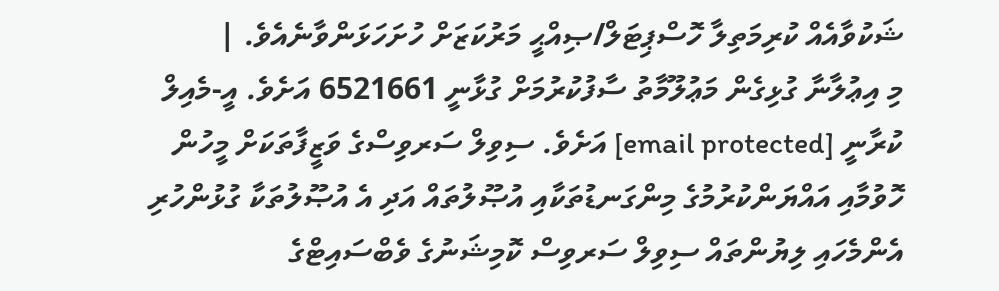ޝަކުވާއެއް ކުރިމަތިލާ ހޮސްޕިޓަލް/ޞިއްޙީ މަރުކަޒަށް ހުށަހަޅަންވާނެއެވެ. |
މި އިޢުލާނާ ގުޅިގެން މަޢުލޫމާތު ސާފުކުރުމަށް ގުޅާނީ 6521661 އަށެވެ. އީ-މެއިލް ކުރާނީ [email protected] އަށެވެ. ސިވިލް ސަރވިސްގެ ވަޒީފާތަކަށް މީހުން ހޮވުމާއި އައްޔަންކުރުމުގެ މިންގަނޑުތަކާއި އުޞޫލުތައް އަދި އެ އުޞޫލުތަކާ ގުޅުންހުރި އެންމެހައި ލިޔުންތައް ސިވިލް ސަރވިސް ކޮމިޝަނުގެ ވެބްސައިޓްގެ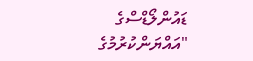ޑައުންލޯޑްސްގެ "އައްޔަންކުރުމުގެ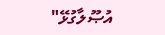އުޞޫލާގުޅޭ"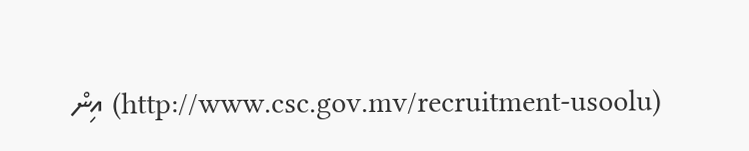(http://www.csc.gov.mv/recruitment-usoolu) އިން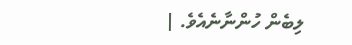ލިބެން ހުންނާނެއެވެ. |